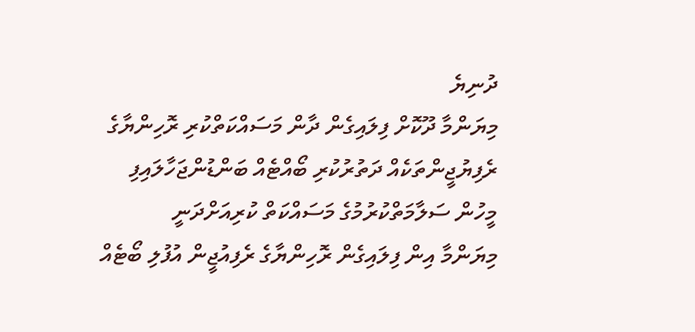ދުނިޔެ
މިޔަންމާ ދޫކޮށް ފިލައިގެން ދާން މަސައްކަތްކުރި ރޮހިންޔާގެ ރެފިޔުޖީންތަކެއް ދަތުރުކުރި ބޯއްޓެއް ބަންޑުންޖަހާލައިފި
މީހުން ސަލާމަތްކުރުމުގެ މަސައްކަތް ކުރިއަށްދަނީ
މިޔަންމާ އިން ފިލައިގެން ރޮހިންޔާގެ ރެފިއުޖީން އުފުލި ބޯޓެއް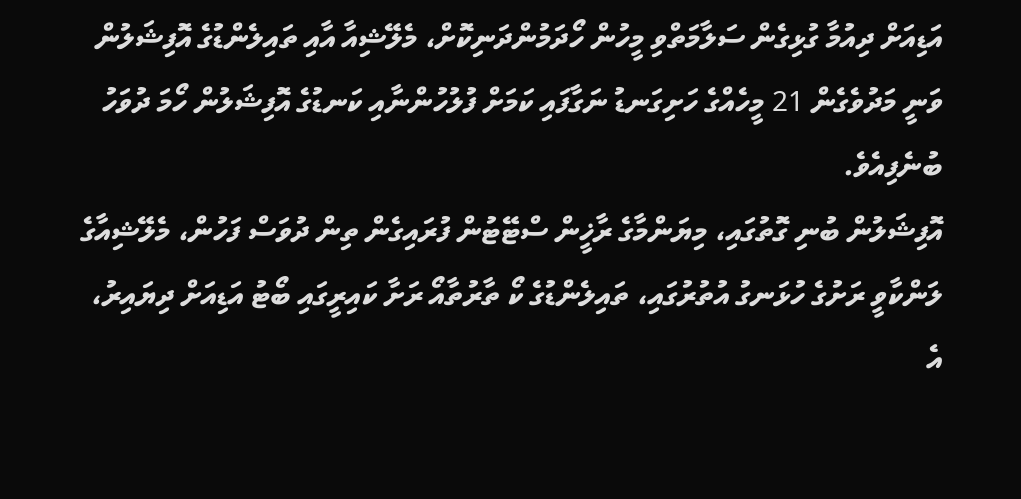އަޑިއަށް ދިއުމާ ގުޅިގެން ސަލާމަތްވި މީހުން ހޯދަމުންދަނިކޮށް، މެލޭޝިއާ އާއި ތައިލެންޑުގެ އޮފިޝަލުން ވަނީ މަދުވެގެން 21 މީހެއްގެ ހަށިގަނޑު ނަގާފައި ކަމަށް ފުލުހުންނާއި ކަނޑުގެ އޮފިޝަލުން ހޯމަ ދުވަހު ބުނެފިއެވެ.
އޮފިޝަލުން ބުނި ގޮތުގައި، މިޔަންމާގެ ރާޚީން ސްޓޭޓުން ފުރައިގެން ތިން ދުވަސް ފަހުން، މެލޭޝިއާގެ ލަންކާވީ ރަށުގެ ހުޅަނގު އުތުރުގައި، ތައިލެންޑުގެ ކޯ ތާރުތާއޯ ރަށާ ކައިރީގައި ބޯޓު އަޑިއަށް ދިޔައިރު، އެ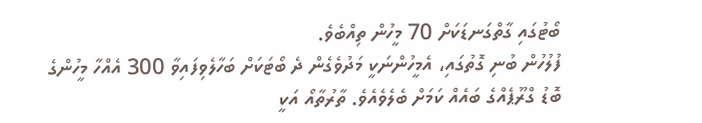ބޯޓުގައި ގާތްގަނޑަކަށް 70 މީހުން ތިއްބެވެ.
ފުލުހުން ބުނި ގޮތުގައި، އެމީހުންނަކީ މަދުވެގެން ދެ ބޯޓަކަށް ބަހާލެވިފައިވާ 300 އެއްހާ މީހުންގެ ބޮޑު ގްރޫޕެއްގެ ބައެއް ކަމަށް ބެލެވެއެވެ. ތާރުތާއޯ އަކީ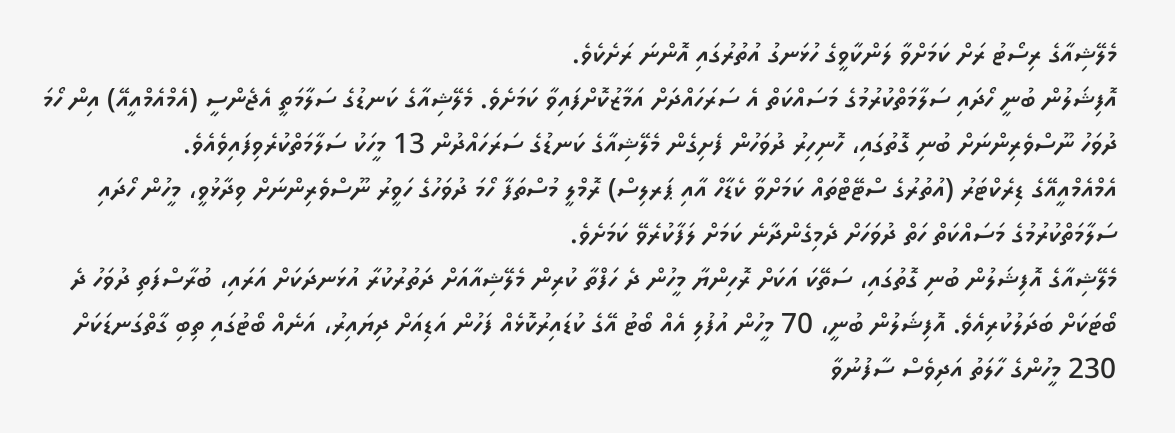މެލޭޝިއާގެ ރިސޯޓު ރަށް ކަމަށްވާ ލަންކާވީގެ ހުޅަނގު އުތުރުގައި އޮންނަ ރަށެކެވެ.
އޮފިޝަލުން ބުނީ ހޯދައި ސަލާމަތްކުރުމުގެ މަސައްކަތް އެ ސަރަހައްދަށް އަމާޒުކޮށްފައިވާ ކަމަށެވެ. މެލޭޝިއާގެ ކަނޑުގެ ސަލާމަތީ އެޖެންސީ (އެމްއެމްއީއޭ) އިން ހޯމަ ދުވަހު ނޫސްވެރިންނަށް ބުނި ގޮތުގައި، ހޮނިހިރު ދުވަހުން ފެށިގެން މެލޭޝިއާގެ ކަނޑުގެ ސަރަހައްދުން 13 މީހަކު ސަލާމަތްކުރެވިފައިވެއެވެ.
އެމްއެމްއީއޭގެ ޑިރެކްޓަރު (އުތުރުގެ ސްޓޭޓްތައް ކަމަށްވާ ކެޑާހް އާއި ޕަރލިސް) ރޮމްލީ މުސްތަފާ ހޯމަ ދުވަހުގެ ހަވީރު ނޫސްވެރިންނަށް ވިދާޅުވީ، މީހުން ހޯދައި ސަލާމަތްކުރުމުގެ މަސައްކަތް ހަތް ދުވަހަށް ދެމިގެންދާނެ ކަމަށް ލަފާކުރެވޭ ކަމަށެވެ.
މެލޭޝިއާގެ އޮފިޝަލުން ބުނި ގޮތުގައި، ސަތޭކަ އަކަށް ރޮހިންޔާ މީހުން ދެ ހަފްތާ ކުރިން މެލޭޝިއާއަށް ދަތުރުކުރާ އުޅަނދަކަށް އަރައި، ބުރާސްފަތި ދުވަހު ދެ ބޯޓަކަށް ބަދަލުކުރިއެވެ. އޮފިޝަލުން ބުނީ، 70 މީހުން އުފުލި އެއް ބޯޓު އޭގެ ކުޑައިރުކޮޅެއް ފަހުން އަޑިއަށް ދިޔައިރު، އަނެއް ބޯޓުގައި ތިބި ގާތްގަނޑަކަށް 230 މީހުންގެ ހާލަތު އަދިވެސް ސާފުނުވާ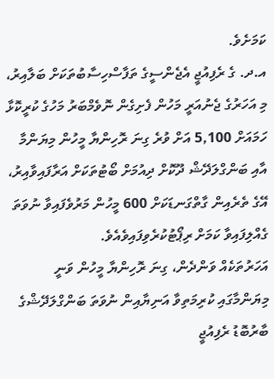ކަމަށެވެ.
އ.ދ. ގެ ރެފިއުޖީ އެޖެންސީގެ ތަފާސްހިސާބުތަކަށް ބަލާއިރު، މި އަހަރުގެ ޖެނުއަރީ މަހުން ފެށިގެން ނޮވެމްބަރު މަހުގެ ކުރީކޮޅާ ހަމައަށް 5,100 އަށް ވުރެ ގިނަ ރޮހިންޔާ މީހުން މިޔަންމާ އާއި ބަންގްލަދޭޝް ދޫކޮށް ދިއުމަށް ބޯޓުތަކަށް އަރާފައިވާއިރު، އޭގެ ތެރެއިން ގާތްގަނޑަކަށް 600 މީހުން މަރުވެފައިވާ ނުވަތަ ގެއްލިފައިވާ ކަމަށް ރިޕޯޓުކުރެވިފައިވެއެވެ.
އަހަރުތަކެއް ވަންދެން، ގިނަ ރޮހިންޔާ މީހުން ވަނީ މިޔަންމާގައި ކުރިމަތިވާ އަނިޔާއިން ނުވަތަ ބަންގްލަދޭޝްގެ ބާރުބޮޑު ރެފިއުޖީ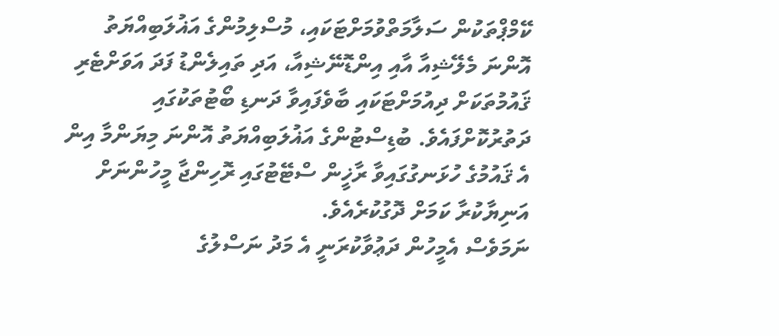ކޭމްޕްތަކުން ސަލާމަތްވުމަށްޓަކައި، މުސްލިމުންގެ އަޣުލަބިއްޔަތު އޮންނަ މެލޭޝިއާ އާއި އިންޑޮނޭޝިއާ، އަދި ތައިލެންޑު ފަދަ އަވަށްޓެރި ޤައުމުތަކަށް ދިއުމަށްޓަކައި ބާވެފައިވާ ދަނޑި ބޯޓުތަކުގައި ދަތުރުކޮށްފައެވެ. ބުޑިސްޓުންގެ އަޣުލަބިއްޔަތު އޮންނަ މިޔަންމާ އިން އެ ޤައުމުގެ ހުޅަނގުގައިވާ ރާޚީން ސްޓޭޓުގައި ރޮހިންޖާ މީހުންނަށް އަނިޔާކުރާ ކަމަށް ދޮގުކުރެއެވެ.
ނަމަވެސް އެމީހުން ދަޢުވާކުރަނީ އެ މަދު ނަސްލުގެ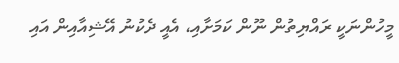މީހުންނަކީ ރައްޔިތުން ނޫން ކަމަށާއި، އެއީ ދެކުނު އޭޝިއާއިން އައި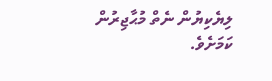ލިޔެކިޔުން ނެތް މުޙާޖިރުން ކަމަށެވެ.